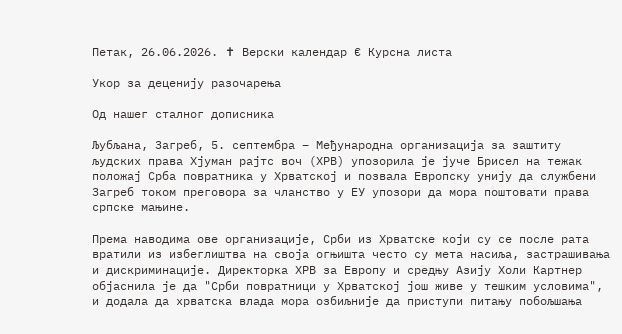Петак, 26.06.2026. ✝ Верски календар € Курсна листа

Укор за деценију разочарења

Од нашег сталног дописника

Љубљана, Загреб, 5. септембра – Међународна организација за заштиту људских права Хјуман рајтс воч (ХРВ) упозорила је јуче Брисел на тежак положај Срба повратника у Хрватској и позвала Европску унију да службени Загреб током преговора за чланство у ЕУ упозори да мора поштовати права српске мањине.

Према наводима ове организације, Срби из Хрватске који су се после рата вратили из избеглиштва на своја огњишта често су мета насиља, застрашивања и дискриминације. Директорка ХРВ за Европу и средњу Азију Холи Картнер објаснила је да "Срби повратници у Хрватској још живе у тешким условима", и додала да хрватска влада мора озбиљније да приступи питању побољшања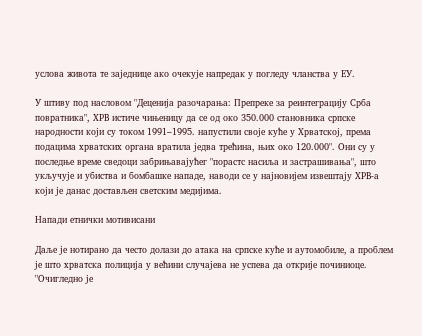услова живота те заједнице ако очекује напредак у погледу чланства у ЕУ.

У штиву под насловом "Деценија разочарања: Препреке за реинтеграцију Срба повратника", ХРВ истиче чињеницу да се од око 350.000 становника српске народности који су током 1991–1995. напустили своје куће у Хрватској, према подацима хрватских органа вратила једва трећина, њих око 120.000". Они су у последње време сведоци забрињавајућег "порастс насиља и застрашивања", што укључује и убиства и бомбашке нападе, наводи се у најновијем извештају ХРВ-а који је данас достављен светским медијима.

Напади етнички мотивисани

Даље је нотирано да често долази до атака на српске куће и аутомобиле, а проблем је што хрватска полиција у већини случајева не успева да открије починиоце. "Очигледно је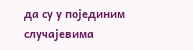да су у појединим случајевима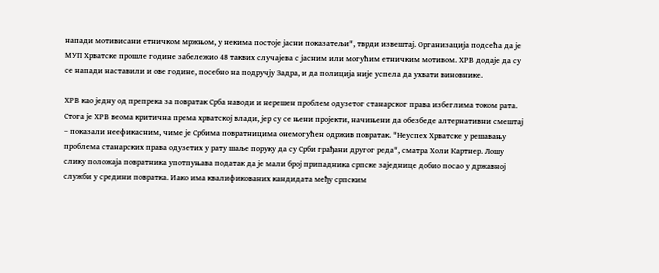напади мотивисани етничком мржњом, у некима постоје јасни показатељи", тврди извештај. Организација подсећа да је МУП Хрватске прошле године забележио 48 таквих случајева с јасним или могућим етничким мотивом. ХРВ додаје да су се напади наставили и ове године, посебно на подручју Задра, и да полиција није успела да ухвати виновнике.

ХРВ као једну од препрека за повратак Срба наводи и нерешен проблем одузетог станарског права избеглима током рата. Стога је ХРВ веома критична према хрватској влади, јер су се њени пројекти, начињени да обезбеде алтернативни смештај – показали неефикасним, чиме је Србима повратницима онемогућен одржив повратак. "Неуспех Хрватске у решавању проблема станарских права одузетих у рату шаље поруку да су Срби грађани другог реда", сматра Холи Картнер. Лошу слику положаја повратника употпуњава податак да је мали број припадника српске заједнице добио посао у државној служби у средини повратка. Иако има квалификованих кандидата међу српским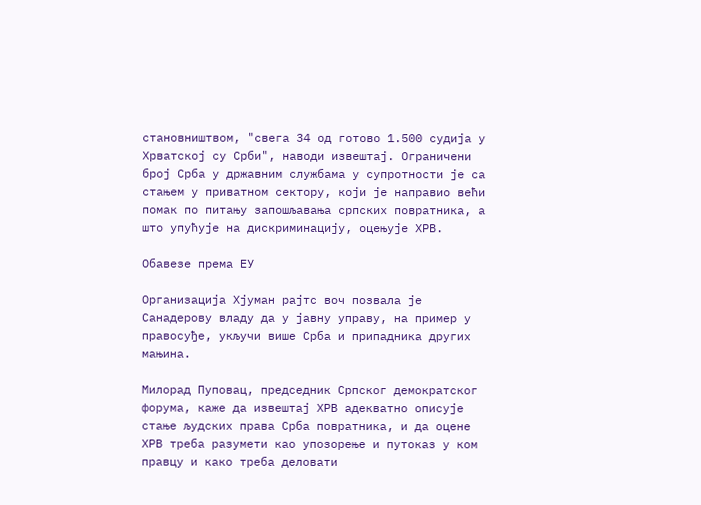становништвом, "свега 34 од готово 1.500 судија у Хрватској су Срби", наводи извештај. Ограничени број Срба у државним службама у супротности је са стањем у приватном сектору, који је направио већи помак по питању запошљавања српских повратника, а што упућује на дискриминацију, оцењује ХРВ.

Обавезе према ЕУ

Организација Хјуман рајтс воч позвала је Санадерову владу да у јавну управу, на пример у правосуђе, укључи више Срба и припадника других мањина.

Милорад Пуповац, председник Српског демократског форума, каже да извештај ХРВ адекватно описује стање људских права Срба повратника, и да оцене ХРВ треба разумети као упозорење и путоказ у ком правцу и како треба деловати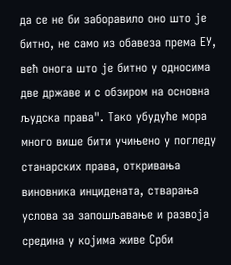да се не би заборавило оно што је битно, не само из обавеза према ЕУ, већ онога што је битно у односима две државе и с обзиром на основна људска права". Тако убудуће мора много више бити учињено у погледу станарских права, откривања виновника инцидената, стварања услова за запошљавање и развоја средина у којима живе Срби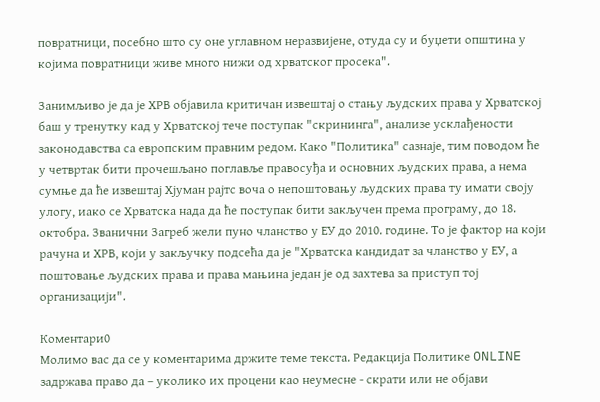повратници, посебно што су оне углавном неразвијене, отуда су и буџети општина у којима повратници живе много нижи од хрватског просека".

Занимљиво је да је ХРВ објавила критичан извештај о стању људских права у Хрватској баш у тренутку кад у Хрватској тече поступак "скрининга", анализе усклађености законодавства са европским правним редом. Како "Политика" сазнаје, тим поводом ће у четвртак бити прочешљано поглавље правосуђа и основних људских права, а нема сумње да ће извештај Хјуман рајтс воча о непоштовању људских права ту имати своју улогу, иако се Хрватска нада да ће поступак бити закључен према програму, до 18. октобра. Званични Загреб жели пуно чланство у ЕУ до 2010. године. То је фактор на који рачуна и ХРВ, који у закључку подсећа да је "Хрватска кандидат за чланство у ЕУ, а поштовање људских права и права мањина један је од захтева за приступ тој организацији".

Коментари0
Молимо вас да се у коментарима држите теме текста. Редакција Политике ONLINE задржава право да – уколико их процени као неумесне - скрати или не објави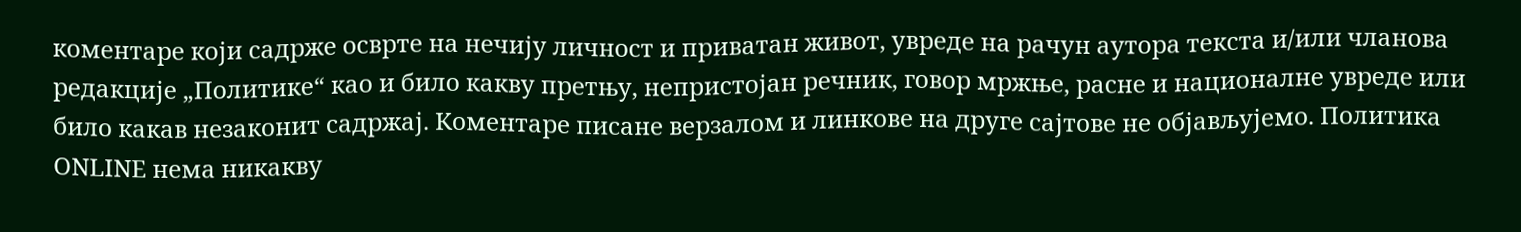коментаре који садрже осврте на нечију личност и приватан живот, увреде на рачун аутора текста и/или чланова редакције „Политике“ као и било какву претњу, непристојан речник, говор мржње, расне и националне увреде или било какав незаконит садржај. Коментаре писане верзалом и линкове на друге сајтове не објављујемо. Политика ONLINE нема никакву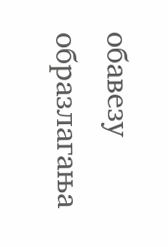обавезу образлагања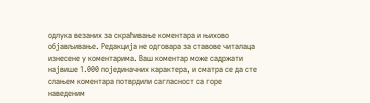одлука везаних за скраћивање коментара и њихово објављивање. Редакција не одговара за ставове читалаца изнесене у коментарима. Ваш коментар може садржати највише 1.000 појединачних карактера, и сматра се да сте слањем коментара потврдили сагласност са горе наведеним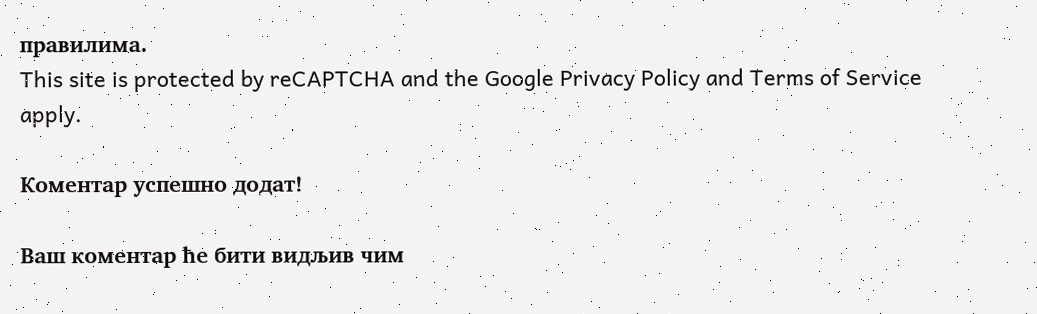правилима.
This site is protected by reCAPTCHA and the Google Privacy Policy and Terms of Service apply.

Комeнтар успeшно додат!

Ваш комeнтар ћe бити видљив чим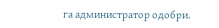га администратор одобри.